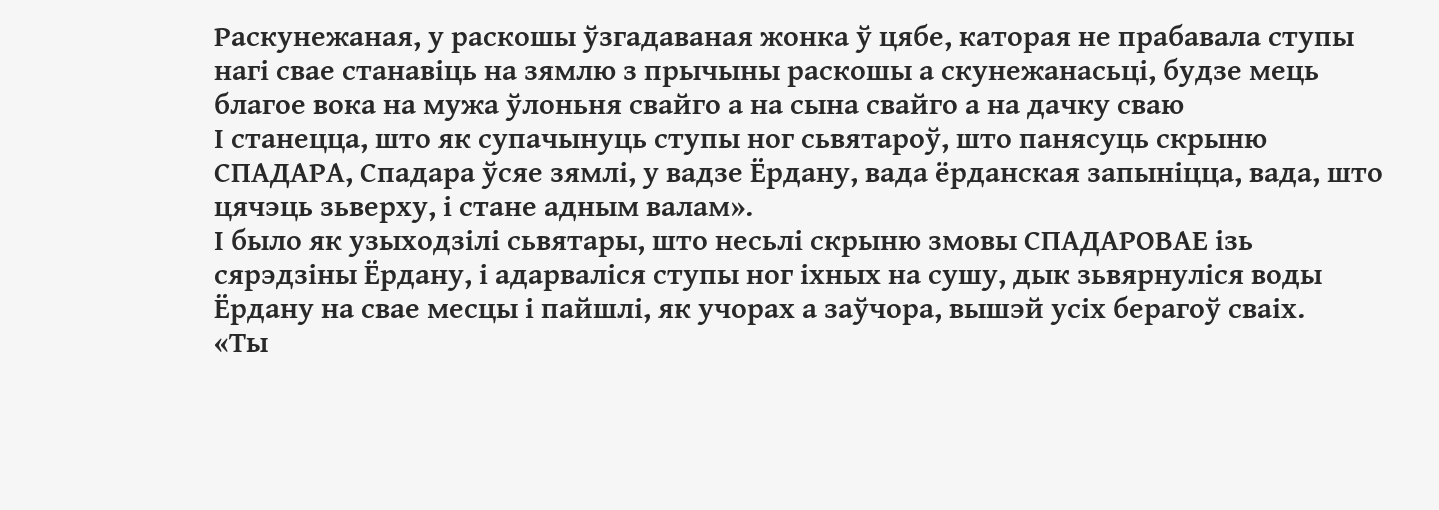Раскунежаная, у раскошы ўзгадаваная жонка ў цябе, каторая не прабавала ступы нагі свае станавіць на зямлю з прычыны раскошы а скунежанасьці, будзе мець благое вока на мужа ўлоньня свайго а на сына свайго а на дачку сваю
І станецца, што як супачынуць ступы ног сьвятароў, што панясуць скрыню СПАДАРА, Спадара ўсяе зямлі, у вадзе Ёрдану, вада ёрданская запыніцца, вада, што цячэць зьверху, і стане адным валам».
І было як узыходзілі сьвятары, што несьлі скрыню змовы СПАДАРОВАЕ ізь сярэдзіны Ёрдану, і адарваліся ступы ног іхных на сушу, дык зьвярнуліся воды Ёрдану на свае месцы і пайшлі, як учорах а заўчора, вышэй усіх берагоў сваіх.
«Ты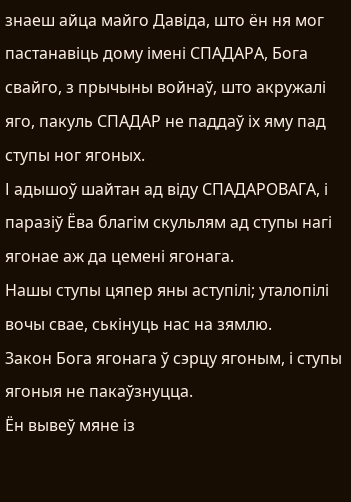знаеш айца майго Давіда, што ён ня мог пастанавіць дому імені СПАДАРА, Бога свайго, з прычыны войнаў, што акружалі яго, пакуль СПАДАР не паддаў іх яму пад ступы ног ягоных.
І адышоў шайтан ад віду СПАДАРОВАГА, і паразіў Ёва благім скульлям ад ступы нагі ягонае аж да цемені ягонага.
Нашы ступы цяпер яны аступілі; уталопілі вочы свае, ськінуць нас на зямлю.
Закон Бога ягонага ў сэрцу ягоным, і ступы ягоныя не пакаўзнуцца.
Ён вывеў мяне із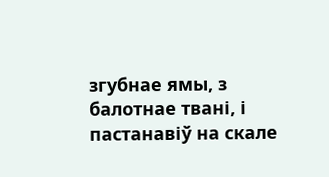згубнае ямы, з балотнае твані, і пастанавіў на скале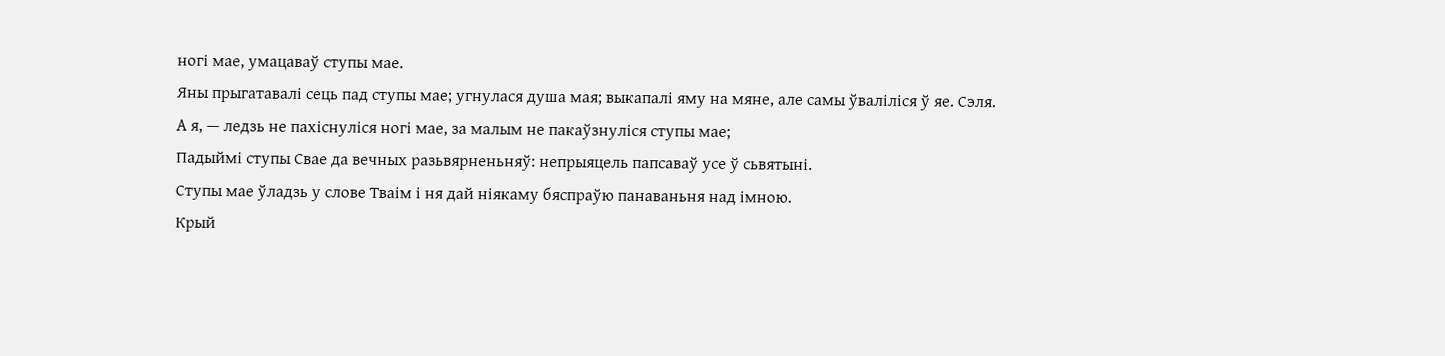ногі мае, умацаваў ступы мае.
Яны прыгатавалі сець пад ступы мае; угнулася душа мая; выкапалі яму на мяне, але самы ўваліліся ў яе. Сэля.
А я, — ледзь не пахіснуліся ногі мае, за малым не пакаўзнуліся ступы мае;
Падыймі ступы Свае да вечных разьвярненьняў: непрыяцель папсаваў усе ў сьвятыні.
Ступы мае ўладзь у слове Тваім і ня дай ніякаму бяспраўю панаваньня над імною.
Крый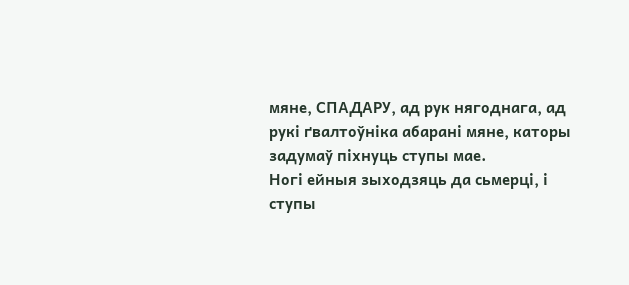мяне, СПАДАРУ, ад рук нягоднага, ад рукі ґвалтоўніка абарані мяне, каторы задумаў піхнуць ступы мае.
Ногі ейныя зыходзяць да сьмерці, і ступы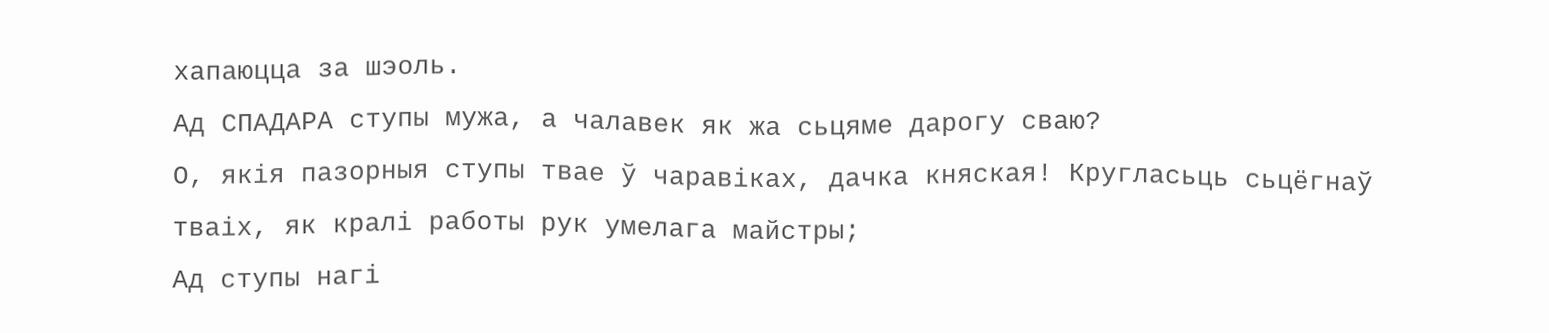хапаюцца за шэоль.
Ад СПАДАРА ступы мужа, а чалавек як жа сьцяме дарогу сваю?
О, якія пазорныя ступы твае ў чаравіках, дачка княская! Кругласьць сьцёгнаў тваіх, як кралі работы рук умелага майстры;
Ад ступы нагі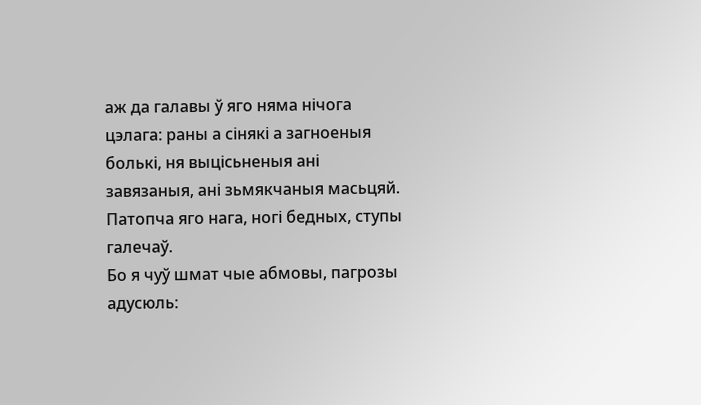аж да галавы ў яго няма нічога цэлага: раны а сінякі а загноеныя болькі, ня выцісьненыя ані завязаныя, ані зьмякчаныя масьцяй.
Патопча яго нага, ногі бедных, ступы галечаў.
Бо я чуў шмат чые абмовы, пагрозы адусюль: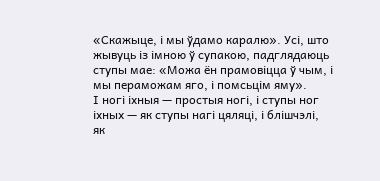«Скажыце, і мы ўдамо каралю». Усі, што жывуць із імною ў супакою, падглядаюць ступы мае: «Можа ён прамовіцца ў чым, і мы пераможам яго, і помсьцім яму».
І ногі іхныя — простыя ногі, і ступы ног іхных — як ступы нагі цяляці, і блішчэлі, як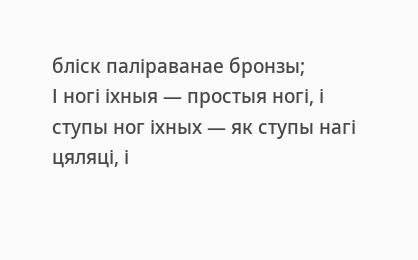бліск паліраванае бронзы;
І ногі іхныя — простыя ногі, і ступы ног іхных — як ступы нагі цяляці, і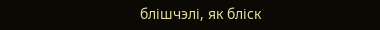блішчэлі, як бліск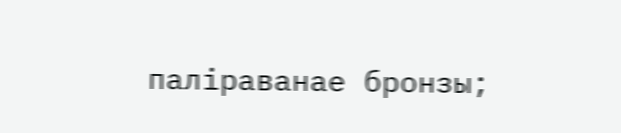паліраванае бронзы;